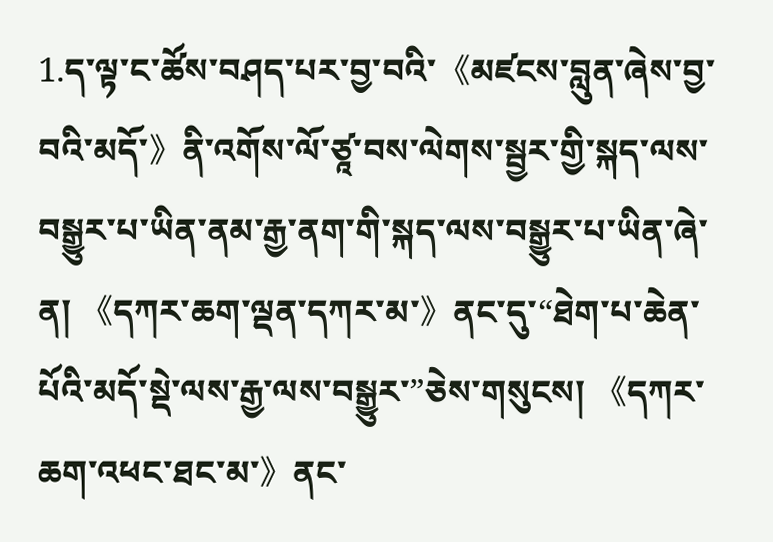1.ད་ལྟ་ང་ཚོས་བཤད་པར་བྱ་བའི་《མཛངས་བླུན་ཞེས་བྱ་བའི་མདོ་》ནི་འགོས་ལོ་ཙཱ་བས་ལེགས་སྦྱར་གྱི་སྐད་ལས་བསྒྱུར་པ་ཡིན་ནམ་རྒྱ་ནག་གི་སྐད་ལས་བསྒྱུར་པ་ཡིན་ཞེ་ན། 《དཀར་ཆག་ལྡན་དཀར་མ་》ནང་དུ་“ཐེག་པ་ཆེན་པོའི་མདོ་སྡེ་ལས་རྒྱ་ལས་བསྒྱུར་”ཅེས་གསུངས། 《དཀར་ཆག་འཕང་ཐང་མ་》ནང་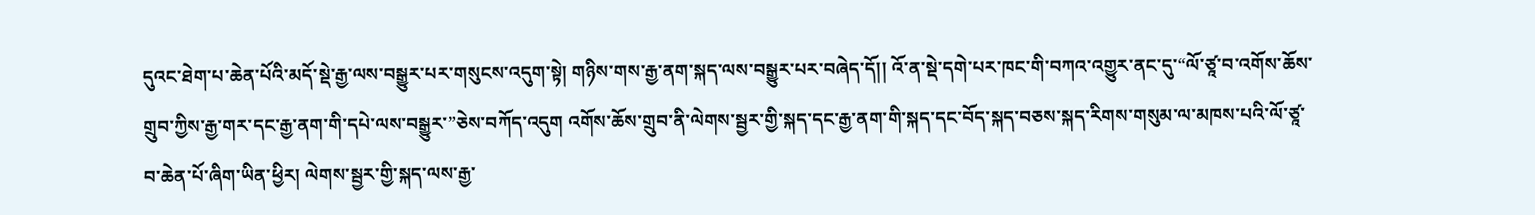དུའང་ཐེག་པ་ཆེན་པོའི་མདོ་སྡེ་རྒྱ་ལས་བསྒྱུར་པར་གསུངས་འདུག་སྟེ། གཉིས་གས་རྒྱ་ནག་སྐད་ལས་བསྒྱུར་པར་བཞེད་དོ།། འོ་ན་སྡེ་དགེ་པར་ཁང་གི་བཀའ་འགྱུར་ནང་དུ་“ལོ་ཙཱ་བ་འགོས་ཆོས་གྲུབ་ཀྱིས་རྒྱ་གར་དང་རྒྱ་ནག་གི་དཔེ་ལས་བསྒྱུར་”ཅེས་བཀོད་འདུག འགོས་ཆོས་གྲུབ་ནི་ལེགས་སྦྱར་གྱི་སྐད་དང་རྒྱ་ནག་གི་སྐད་དང་བོད་སྐད་བཅས་སྐད་རིགས་གསུམ་ལ་མཁས་པའི་ལོ་ཙཱ་བ་ཆེན་པོ་ཞིག་ཡིན་ཕྱིར། ལེགས་སྦྱར་གྱི་སྐད་ལས་རྒྱ་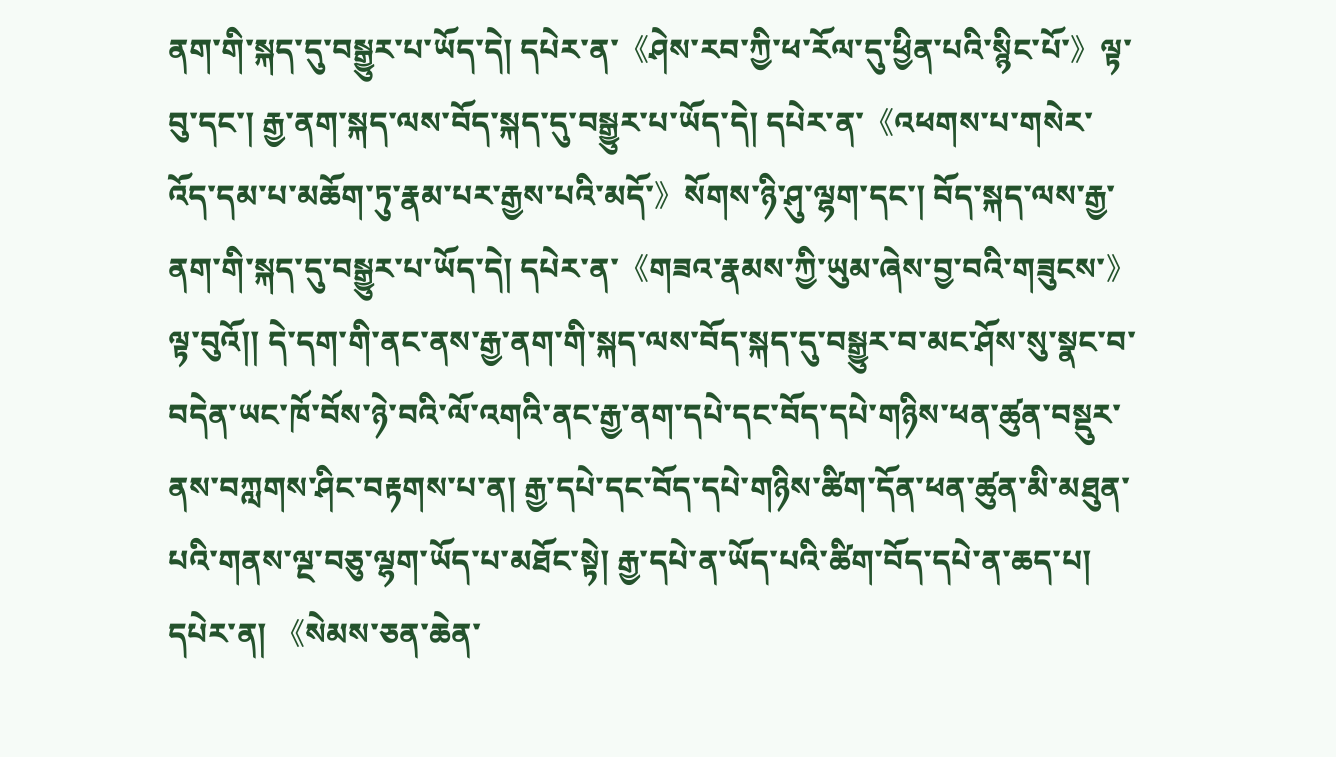ནག་གི་སྐད་དུ་བསྒྱུར་པ་ཡོད་དེ། དཔེར་ན་《ཤེས་རབ་ཀྱི་ཕ་རོལ་དུ་ཕྱིན་པའི་སྙིང་པོ་》ལྟ་བུ་དང་། རྒྱ་ནག་སྐད་ལས་བོད་སྐད་དུ་བསྒྱུར་པ་ཡོད་དེ། དཔེར་ན་《འཕགས་པ་གསེར་འོད་དམ་པ་མཆོག་ཏུ་རྣམ་པར་རྒྱས་པའི་མདོ་》སོགས་ཉི་ཤུ་ལྷག་དང་། བོད་སྐད་ལས་རྒྱ་ནག་གི་སྐད་དུ་བསྒྱུར་པ་ཡོད་དེ། དཔེར་ན་《གཟའ་རྣམས་ཀྱི་ཡུམ་ཞེས་བྱ་བའི་གཟུངས་》ལྟ་བུའོ།། དེ་དག་གི་ནང་ནས་རྒྱ་ནག་གི་སྐད་ལས་བོད་སྐད་དུ་བསྒྱུར་བ་མང་ཤོས་སུ་སྣང་བ་བདེན་ཡང་ཁོ་བོས་ཉེ་བའི་ལོ་འགའི་ནང་རྒྱ་ནག་དཔེ་དང་བོད་དཔེ་གཉིས་ཕན་ཚུན་བསྡུར་ནས་བཀླགས་ཤིང་བརྟགས་པ་ན། རྒྱ་དཔེ་དང་བོད་དཔེ་གཉིས་ཚིག་དོན་ཕན་ཚུན་མི་མཐུན་པའི་གནས་ལྔ་བཅུ་ལྷག་ཡོད་པ་མཐོང་སྟེ། རྒྱ་དཔེ་ན་ཡོད་པའི་ཚིག་བོད་དཔེ་ན་ཆད་པ། དཔེར་ན། 《སེམས་ཅན་ཆེན་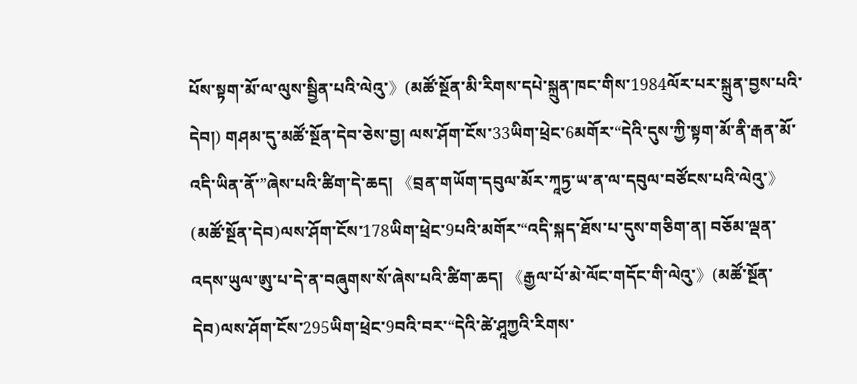པོས་སྟག་མོ་ལ་ལུས་སྦྱིན་པའི་ལེའུ་》(མཚོ་སྔོན་མི་རིགས་དཔེ་སྐྲུན་ཁང་གིས་1984ལོར་པར་སྐྲུན་བྱས་པའི་དེབ།) གཤམ་དུ་མཚོ་སྔོན་དེབ་ཅེས་བྱ། ལས་ཤོག་ངོས་33ཡིག་ཕྲེང་6མགོར་“དེའི་དུས་ཀྱི་སྟག་མོ་ནི་རྒན་མོ་འདི་ཡིན་ནོ་”ཞེས་པའི་ཚིག་དེ་ཆད། 《བྲན་གཡོག་དབུལ་མོར་ཀཱཏྱ་ཡ་ན་ལ་དབུལ་བཙོངས་པའི་ལེའུ་》(མཚོ་སྔོན་དེབ)ལས་ཤོག་ངོས་178ཡིག་ཕྲེང་9པའི་མགོར་“འདི་སྐད་ཐོས་པ་དུས་གཅིག་ན། བཅོམ་ལྡན་འདས་ཡུལ་ཨུ་པ་དེ་ན་བཞུགས་སོ་ཞེས་པའི་ཚིག་ཆད། 《རྒྱལ་པོ་མེ་ལོང་གདོང་གི་ལེའུ་》(མཚོ་སྔོན་དེབ)ལས་ཤོག་ངོས་295ཡིག་ཕྲེང་9བའི་བར་“དེའི་ཚེ་ཤཱཀྱའི་རིགས་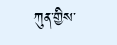ཀུན་གྱིས་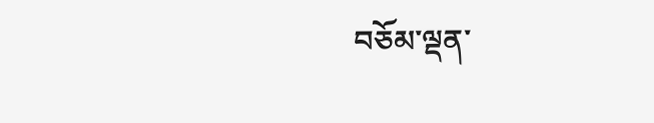བཅོམ་ལྡན་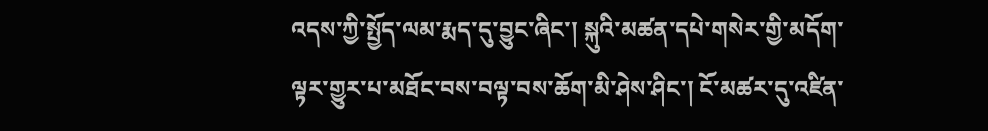འདས་ཀྱི་སྤྱོད་ལམ་རྨད་དུ་བྱུང་ཞིང་། སྐུའི་མཚན་དཔེ་གསེར་གྱི་མདོག་ལྟར་གྱུར་པ་མཐོང་བས་བལྟ་བས་ཆོག་མི་ཤེས་ཤིང་། ངོ་མཚར་དུ་འཛིན་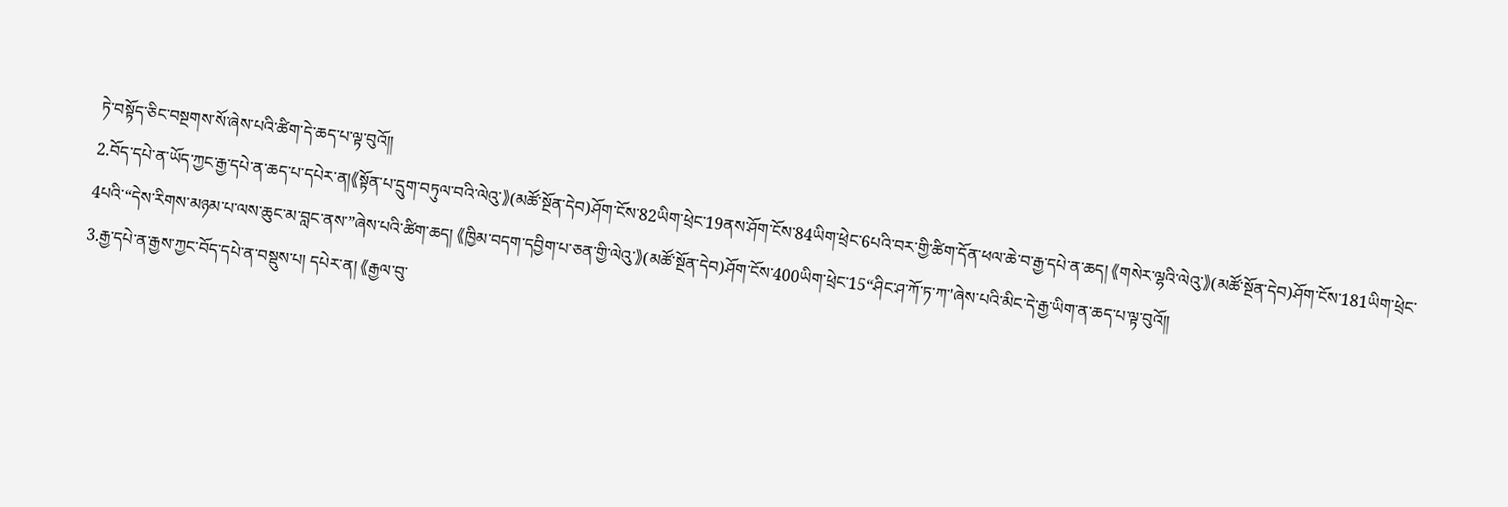ཏེ་བསྟོད་ཅིང་བསྔགས་སོ་ཞེས་པའི་ཚིག་དེ་ཆད་པ་ལྟ་བུའོ།།
2.བོད་དཔེ་ན་ཡོད་ཀྱང་རྒྱ་དཔེ་ན་ཆད་པ་དཔེར་ན།《སྟོན་པ་དྲུག་བཏུལ་བའི་ལེའུ་》(མཚོ་སྔོན་དེབ)ཤོག་ངོས་82ཡིག་ཕྲེང་19ནས་ཤོག་ངོས་84ཡིག་ཕྲེང་6པའི་བར་གྱི་ཚིག་དོན་ཕལ་ཆེ་བ་རྒྱ་དཔེ་ན་ཆད། 《གསེར་ལྷའི་ལེའུ་》(མཚོ་སྔོན་དེབ)ཤོག་ངོས་181ཡིག་ཕྲེང་4པའི་“དེས་རིགས་མཉམ་པ་ལས་ཆུང་མ་བླང་ནས་”ཞེས་པའི་ཚིག་ཆད། 《ཁྱིམ་བདག་དབྱིག་པ་ཅན་གྱི་ལེའུ་》(མཚོ་སྔོན་དེབ)ཤོག་ངོས་400ཡིག་ཕྲེང་15“ཤིང་ཤ་ཀོ་ཏ་ཀ་'ཞེས་པའི་མིང་དེ་རྒྱ་ཡིག་ན་ཆད་པ་ལྟ་བུའོ།།
3.རྒྱ་དཔེ་ན་རྒྱས་ཀྱང་བོད་དཔེ་ན་བསྡུས་པ། དཔེར་ན། 《རྒྱལ་བུ་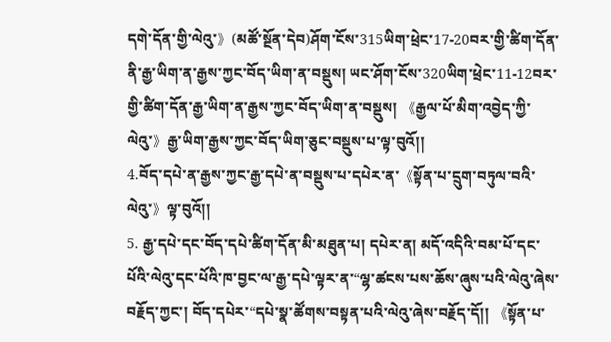དགེ་དོན་གྱི་ལེའུ་》(མཚོ་སྔོན་དེབ)ཤོག་ངོས་315ཡིག་ཕྲེང་17-20བར་གྱི་ཚིག་དོན་ནི་རྒྱ་ཡིག་ན་རྒྱས་ཀྱང་བོད་ཡིག་ན་བསྡུས། ཡང་ཤོག་ངོས་320ཡིག་ཕྲེང་11-12བར་གྱི་ཚིག་དོན་རྒྱ་ཡིག་ན་རྒྱས་ཀྱང་བོད་ཡིག་ན་བསྡུས། 《རྒྱལ་པོ་མིག་འབྱེད་ཀྱི་ལེའུ་》རྒྱ་ཡིག་རྒྱས་ཀྱང་བོད་ཡིག་ཅུང་བསྡུས་པ་ལྟ་བུའོ།།
4.བོད་དཔེ་ན་རྒྱས་ཀྱང་རྒྱ་དཔེ་ན་བསྡུས་པ་དཔེར་ན་《སྟོན་པ་དྲུག་བཏུལ་བའི་ལེའུ་》ལྟ་བུའོ།།
5. རྒྱ་དཔེ་དང་བོད་དཔེ་ཚིག་དོན་མི་མཐུན་པ། དཔེར་ན། མདོ་འདིའི་བམ་པོ་དང་པོའི་ལེའུ་དང་པོའི་ཁ་བྱང་ལ་རྒྱ་དཔེ་ལྟར་ན་“ལྷ་ཚངས་པས་ཆོས་ཞུས་པའི་ལེའུ་ཞེས་བརྗོད་ཀྱང་། བོད་དཔེར་“དཔེ་སྣ་ཚོགས་བསྟན་པའི་ལེའུ་ཞེས་བརྗོད་དོ།། 《སྟོན་པ་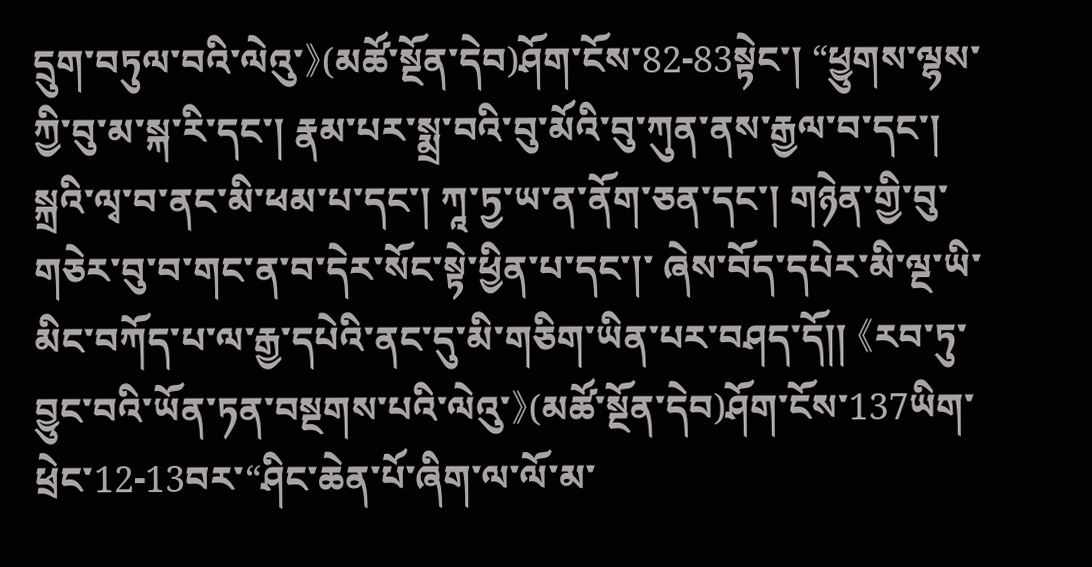དྲུག་བཏུལ་བའི་ལེའུ་》(མཚོ་སྔོན་དེབ)ཤོག་ངོས་82-83སྟེང་། “ཕྱུགས་ལྷས་ཀྱི་བུ་མ་སྐ་རི་དང་། རྣམ་པར་སྨྲ་བའི་བུ་མོའི་བུ་ཀུན་ནས་རྒྱལ་བ་དང་། སྐྲའི་ལྭ་བ་ནང་མི་ཕམ་པ་དང་། ཀཱ་ཏྱ་ཡ་ན་ནོག་ཅན་དང་། གཉེན་གྱི་བུ་གཅེར་བུ་བ་གང་ན་བ་དེར་སོང་སྟེ་ཕྱིན་པ་དང་།་ ཞེས་བོད་དཔེར་མི་ལྔ་ཡི་མིང་བཀོད་པ་ལ་རྒྱ་དཔེའི་ནང་དུ་མི་གཅིག་ཡིན་པར་བཤད་དོ།། 《རབ་ཏུ་བྱུང་བའི་ཡོན་ཏན་བསྔགས་པའི་ལེའུ་》(མཚོ་སྔོན་དེབ)ཤོག་ངོས་137ཡིག་ཕྲེང་12-13བར་“ཤིང་ཆེན་པོ་ཞིག་ལ་ལོ་མ་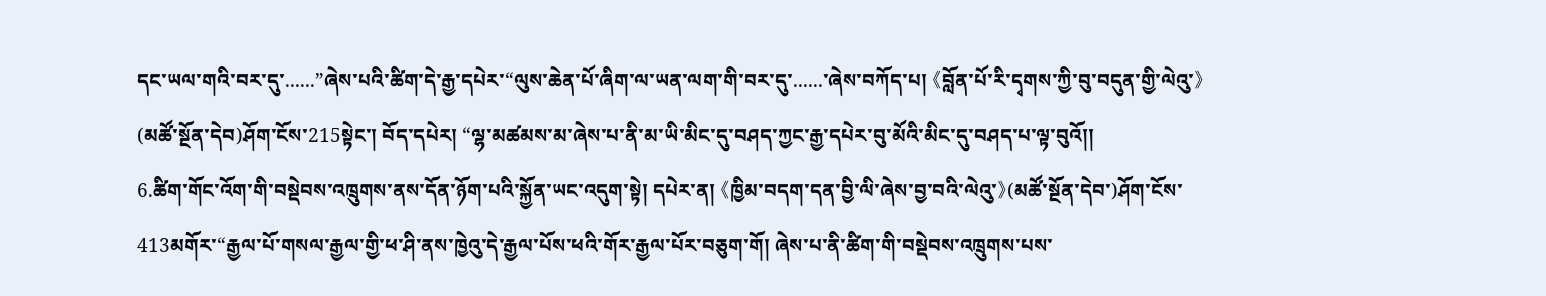དང་ཡལ་གའི་བར་དུ་......”ཞེས་པའི་ཚིག་དེ་རྒྱ་དཔེར་“ལུས་ཆེན་པོ་ཞིག་ལ་ཡན་ལག་གི་བར་དུ་......་ཞེས་བཀོད་པ། 《བློན་པོ་རི་དྭགས་ཀྱི་བུ་བདུན་གྱི་ལེའུ་》(མཚོ་སྔོན་དེབ)ཤོག་ངོས་215སྟེང་། བོད་དཔེར། “ལྷ་མཚམས་མ་ཞེས་པ་ནི་མ་ཡི་མིང་དུ་བཤད་ཀྱང་རྒྱ་དཔེར་བུ་མོའི་མིང་དུ་བཤད་པ་ལྟ་བུའོ།།
6.ཚིག་གོང་འོག་གི་བསྡེབས་འཁྲུགས་ནས་དོན་ཉོག་པའི་སྐྱོན་ཡང་འདུག་སྟེ། དཔེར་ན། 《ཁྱིམ་བདག་དན་བྱི་ལི་ཞེས་བྱ་བའི་ལེའུ་》(མཚོ་སྔོན་དེབ་)ཤོག་ངོས་413མགོར་“རྒྱལ་པོ་གསལ་རྒྱལ་གྱི་ཕ་ཤི་ནས་ཁྱེའུ་དེ་རྒྱལ་པོས་ཕའི་གོར་རྒྱལ་པོར་བཅུག་གོ། ཞེས་པ་ནི་ཚིག་གི་བསྡེབས་འཁྲུགས་པས་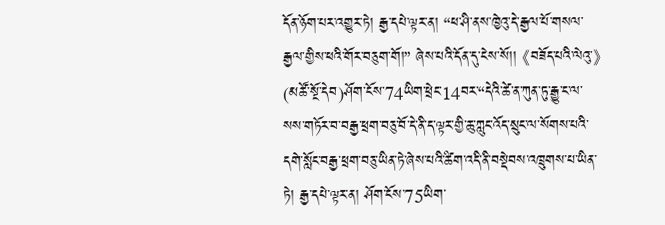དོན་ཉོག་པར་འགྱུར་ཏེ། རྒྱ་དཔེ་ལྟར་ན། “ཕ་ཤི་ནས་ཁྱེའུ་དེ་རྒྱལ་པོ་གསལ་རྒྱལ་གྱིས་ཕའི་གོར་བཅུག་གོ།” ཞེས་པའི་དོན་དུ་ངེས་སོ།། 《བཟོད་པའི་ལེའུ་》(མཚོ་སྔོ་དེབ)ཤོག་ངོས་74ཡིག་ཕྲེང་14བར་“དེའི་ཚེ་ན་ཀུན་ཏུ་རྒྱུ་ང་ལ་སས་གཏོར་བ་བརྒྱ་ཕྲག་བཅུ་བོ་དེ་ནི་ད་ལྟར་གྱི་ཆུ་ཀླུང་འོད་སྲུང་ལ་སོགས་པའི་དགེ་སློང་བརྒྱ་ཕྲག་བཅུ་ཡིན་ཏེ་ཞེས་པའི་ཚིག་འདི་ནི་བསྡེབས་འཁྲུགས་པ་ཡིན་ཏེ། རྒྱ་དཔེ་ལྟར་ན། ཤོག་ངོས་75ཡིག་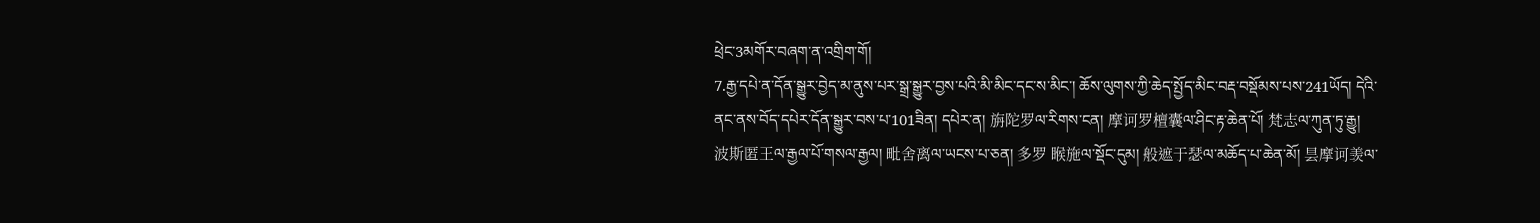ཕྲེང་3མགོར་བཞག་ན་འགྲིག་གོ།
7.རྒྱ་དཔེ་ན་དོན་སྒྱུར་བྱེད་མ་ནུས་པར་སྒྲ་སྒྱུར་བྱས་པའི་མི་མིང་དང་ས་མིང་། ཆོས་ལུགས་ཀྱི་ཆེད་སྤྱོད་མིང་བརྡ་བསྡོམས་པས་241ཡོད། དེའི་ནང་ནས་བོད་དཔེར་དོན་སྒྱུར་བས་པ་101ཟིན། དཔེར་ན། 旃陀罗ལ་རིགས་ངན། 摩诃罗檀囊ལ་ཤིང་རྟ་ཆེན་པོ། 梵志ལ་ཀུན་ཏུ་རྒྱུ། 波斯匿王ལ་རྒྱལ་པོ་གསལ་རྒྱལ། 毗舍离ལ་ཡངས་པ་ཅན། 多罗 睺施ལ་སྡོང་དུམ། 般遮于瑟ལ་མཆོད་པ་ཆེན་མོ། 昙摩诃羡ལ་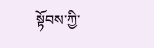སྟོབས་ཀྱི་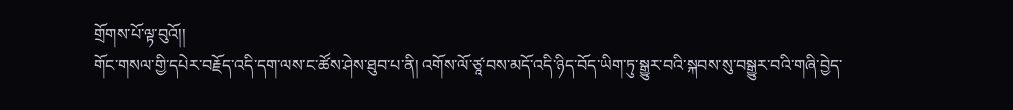གྲོགས་པོ་ལྟ་བུའོ།།
གོང་གསལ་གྱི་དཔེར་བརྗོད་འདི་དག་ལས་ང་ཚོས་ཤེས་ཐུབ་པ་ནི། འགོས་ལོ་ཙཱ་བས་མདོ་འདི་ཉིད་བོད་ཡིག་ཏུ་སྒྱུར་བའི་སྐབས་སུ་བསྒྱུར་བའི་གཞི་བྱེད་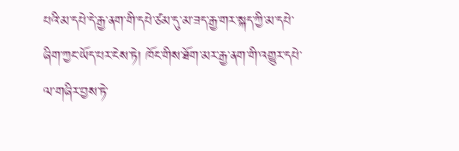པའི་མ་དཔེ་དེ་རྒྱ་ནག་གི་དཔེ་ཙམ་དུ་མ་ཟད་རྒྱ་གར་སྐད་ཀྱི་མ་དཔེ་ཞིག་ཀྱང་ཡོད་པར་ངེས་ཏེ། ཁོང་གིས་ཐོག་མར་རྒྱ་ནག་གི་འགྱུར་དཔེ་ལ་གཞིར་བྱས་ཏེ་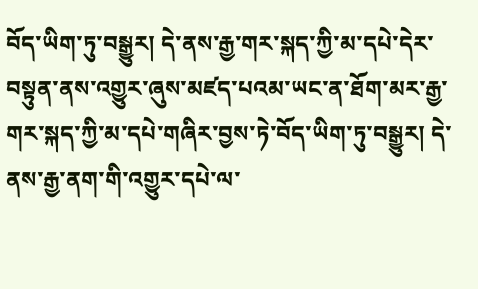བོད་ཡིག་ཏུ་བསྒྱུར། དེ་ནས་རྒྱ་གར་སྐད་ཀྱི་མ་དཔེ་དེར་བསྟུན་ནས་འགྱུར་ཞུས་མཛད་པའམ་ཡང་ན་ཐོག་མར་རྒྱ་གར་སྐད་ཀྱི་མ་དཔེ་གཞིར་བྱས་ཏེ་བོད་ཡིག་ཏུ་བསྒྱུར། དེ་ནས་རྒྱ་ནག་གི་འགྱུར་དཔེ་ལ་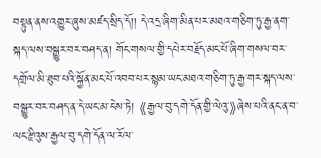བསྟུན་ནས་འགྱུར་ཞུས་མཛད་སྲིད་དོ།། དེ་འདྲ་ཞིག་མིན་པར་མཐའ་གཅིག་ཏུ་རྒྱ་ནག་སྐད་ལས་བསྒྱུར་བར་བཤད་ན། གོང་གསལ་གྱི་དཔེར་བརྗོད་མང་པོ་ཞིག་གསལ་བར་དགྲོལ་མི་ཐུབ་པའི་སྐྱོན་མང་པོ་འབབ་པར་སྙམ་ཡང་མཐའ་གཅིག་ཏུ་རྒྱ་གར་སྐད་ལས་བསྒྱུར་བར་བཤད་ན་དེ་ཡང་མ་ངེས་ཏེ། 《རྒྱལ་བུ་དགེ་དོན་གྱི་ལེའུ་》ཞེས་པའི་ནང་ན་བ་ལང་རྫིའུས་རྒྱལ་བུ་དགེ་དོན་ལ་རོལ་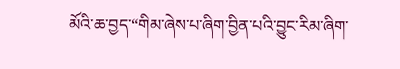མོའི་ཆ་བྱད་“གིམ་ཞེས་པ་ཞིག་བྱིན་པའི་བྱུང་རིམ་ཞིག་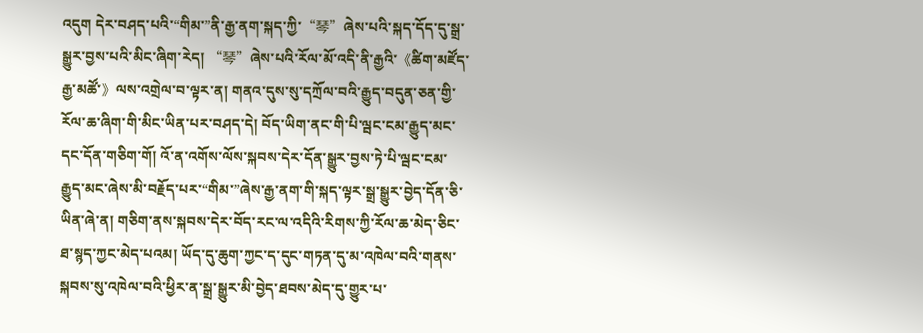འདུག དེར་བཤད་པའི་“གིམ་”ནི་རྒྱ་ནག་སྐད་ཀྱི་“琴”ཞེས་པའི་སྐད་དོད་དུ་སྒྲ་སྒྱུར་བྱས་པའི་མིང་ཞིག་རེད། “琴”ཞེས་པའི་རོལ་མོ་འདི་ནི་རྒྱའི་《ཚིག་མཛོད་རྒྱ་མཚོ་》ལས་འགྲེལ་བ་ལྟར་ན། གནའ་དུས་སུ་དཀྲོལ་བའི་རྒྱུད་བདུན་ཅན་གྱི་རོལ་ཆ་ཞིག་གི་མིང་ཡིན་པར་བཤད་དེ། བོད་ཡིག་ནང་གི་པི་ལྦང་ངམ་རྒྱུད་མང་དང་དོན་གཅིག་གོ། འོ་ན་འགོས་ལོས་སྐབས་དེར་དོན་སྒྱུར་བྱས་ཏེ་པི་ལྦང་ངམ་རྒྱུད་མང་ཞེས་མི་བརྗོད་པར་“གིམ་”ཞེས་རྒྱ་ནག་གི་སྐད་ལྟར་སྒྲ་སྒྱུར་བྱེད་དོན་ཅི་ཡིན་ཞེ་ན། གཅིག་ནས་སྐབས་དེར་བོད་རང་ལ་འདིའི་རིགས་ཀྱི་རོལ་ཆ་མེད་ཅིང་ཐ་སྙད་ཀྱང་མེད་པའམ། ཡོད་དུ་ཆུག་ཀྱང་ད་དུང་གཏན་དུ་མ་འཁེལ་བའི་གནས་སྐབས་སུ་འཁེལ་བའི་ཕྱིར་ན་སྒྲ་སྒྱུར་མི་བྱེད་ཐབས་མེད་དུ་གྱུར་པ་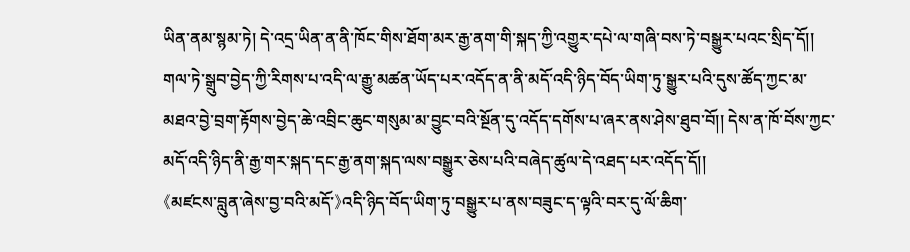ཡིན་ནམ་སྙམ་ཏེ། དེ་འདྲ་ཡིན་ན་ནི་ཁོང་གིས་ཐོག་མར་རྒྱ་ནག་གི་སྐད་ཀྱི་འགྱུར་དཔེ་ལ་གཞི་བས་ཏེ་བསྒྱུར་པའང་སྲིད་དོ།། གལ་ཏེ་སྒྲུབ་བྱེད་ཀྱི་རིགས་པ་འདི་ལ་རྒྱུ་མཚན་ཡོད་པར་འདོད་ན་ནི་མདོ་འདི་ཉིད་བོད་ཡིག་ཏུ་སྒྱུར་པའི་དུས་ཚོད་ཀྱང་མ་མཐའ་བྱེ་བྲག་རྟོགས་བྱེད་ཆེ་འབྲིང་ཆུང་གསུམ་མ་བྱུང་བའི་སྔོན་དུ་འདོད་དགོས་པ་ཞར་ནས་ཤེས་ཐུབ་བོ།། དེས་ན་ཁོ་བོས་ཀྱང་མདོ་འདི་ཉིད་ནི་རྒྱ་གར་སྐད་དང་རྒྱ་ནག་སྐད་ལས་བསྒྱུར་ཅེས་པའི་བཞེད་ཚུལ་དེ་འཐད་པར་འདོད་དོ།།
《མཛངས་བླུན་ཞེས་བྱ་བའི་མདོ་》འདི་ཉིད་བོད་ཡིག་ཏུ་བསྒྱུར་པ་ནས་བཟུང་ད་ལྟའི་བར་དུ་ལོ་ཆིག་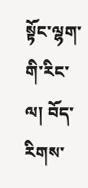སྟོང་ལྷག་གི་རིང་ལ། བོད་རིགས་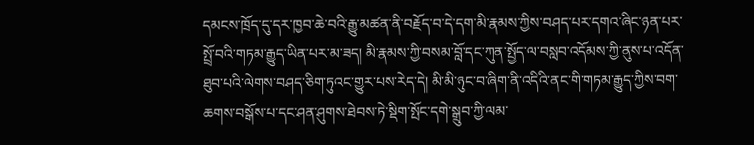དམངས་ཁྲོད་དུ་དར་ཁྱབ་ཆེ་བའི་རྒྱུ་མཚན་ནི་བརྗོད་བ་དེ་དག་མི་རྣམས་ཀྱིས་བཤད་པར་དགའ་ཞིང་ཉན་པར་སྤྲོ་བའི་གཏམ་རྒྱུད་ཡིན་པར་མ་ཟད། མི་རྣམས་ཀྱི་བསམ་བློ་དང་ཀུན་སྤྱོད་ལ་བསླབ་འདོམས་ཀྱི་ནུས་པ་འདོན་ཐུབ་པའི་ལེགས་བཤད་ཅིག་ཏུའང་གྱུར་པས་རེད་དེ། མི་མི་ཉུང་བ་ཞིག་ནི་འདིའི་ནང་གི་གཏམ་རྒྱུད་ཀྱིས་བག་ཆགས་བསྒོས་པ་དང་ཤན་ཤུགས་ཐེབས་ཏེ་སྡིག་སྤོང་དགེ་སྒྲུབ་ཀྱི་ལམ་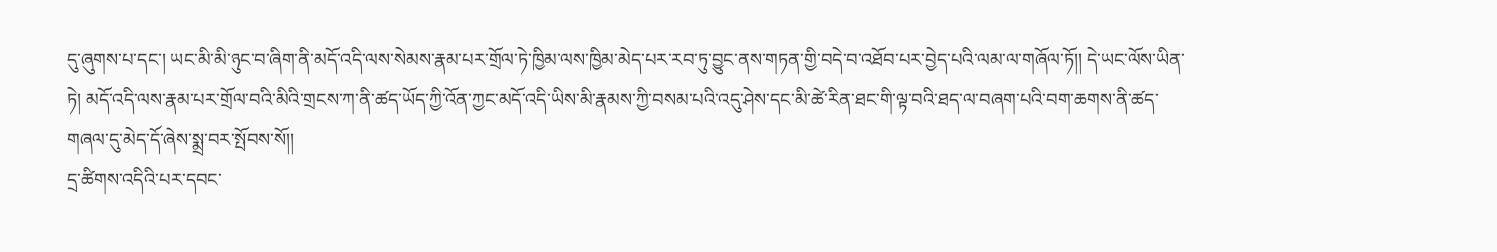དུ་ཞུགས་པ་དང་། ཡང་མི་མི་ཉུང་བ་ཞིག་ནི་མདོ་འདི་ལས་སེམས་རྣམ་པར་གྲོལ་ཏེ་ཁྱིམ་ལས་ཁྱིམ་མེད་པར་རབ་ཏུ་བྱུང་ནས་གཏན་གྱི་བདེ་བ་འཐོབ་པར་བྱེད་པའི་ལམ་ལ་གཞོལ་ཏོ།། དེ་ཡང་ལོས་ཡིན་ཏེ། མདོ་འདི་ལས་རྣམ་པར་གྲོལ་བའི་མིའི་གྲངས་ཀ་ནི་ཚད་ཡོད་ཀྱི་འོན་ཀྱང་མདོ་འདི་ཡིས་མི་རྣམས་ཀྱི་བསམ་པའི་འདུ་ཤེས་དང་མི་ཚེ་རིན་ཐང་གི་ལྟ་བའི་ཐད་ལ་བཞག་པའི་བག་ཆགས་ནི་ཚད་གཞལ་དུ་མེད་དོ་ཞེས་སྨྲ་བར་སྤོབས་སོ།།
དྲ་ཚིགས་འདིའི་པར་དབང་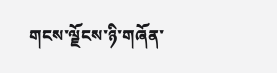གངས་ལྗོངས་ཉི་གཞོན་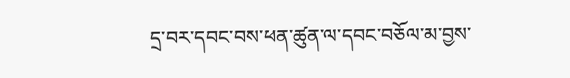དྲ་བར་དབང་བས་ཕན་ཚུན་ལ་དབང་བཅོལ་མ་བྱས་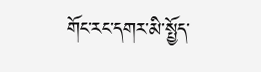གོང་རང་དགར་མི་སྤྱོད་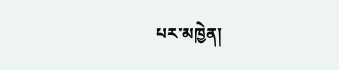པར་མཁྱེན།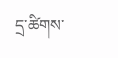དྲ་ཚིགས་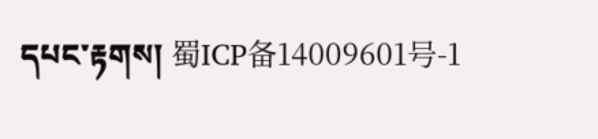དཔང་རྟགས། 蜀ICP备14009601号-1